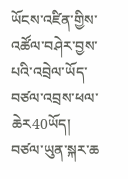ཡོངས་འཛིན་གྱིས་འཚོལ་བཤེར་བྱས་པའི་འབྲེལ་ཡོད་བཙལ་འབྲས་ཕལ་ཆེར40ཡོད།  བཙལ་ཡུན་སྐར་ཆ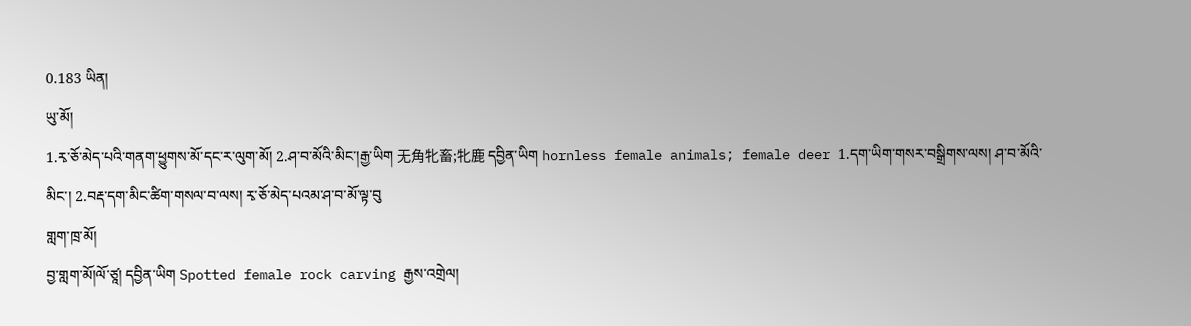0.183 ཡིན།
ཡུ་མོ།
1.རྭ་ཅོ་མེད་པའི་གནག་ཕྱུགས་མོ་དང་ར་ལུག་མོ། 2.ཤ་བ་མོའི་མིང་།རྒྱ་ཡིག 无角牝畜;牝鹿 དབྱིན་ཡིག hornless female animals; female deer 1.དག་ཡིག་གསར་བསྒྲིགས་ལས། ཤ་བ་མོའི་མིང་། 2.བརྡ་དག་མིང་ཚིག་གསལ་བ་ལས། རྭ་ཅོ་མེད་པའམ་ཤ་བ་མོ་ལྟ་བུ
གླག་ཁྲ་མོ།
བྱ་གླག་མོ།ལོ་ཙཱ། དབྱིན་ཡིག Spotted female rock carving རྒྱས་འགྲེལ།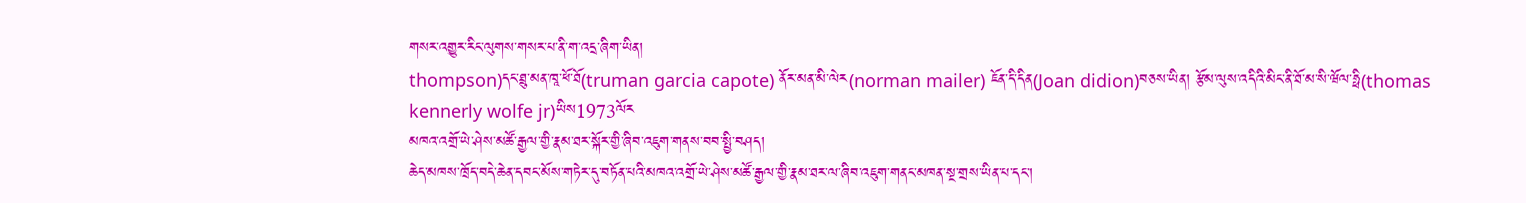གསར་འགྱུར་རིང་ལུགས་གསར་པ་ནི་ག་འདྲ་ཞིག་ཡིན།
thompson)དང་ཐྲུ་མན་ཁཱ་ཕོ་ཐོ(truman garcia capote) ནོར་མན་མི་ལེར(norman mailer) ཇོན་དི་དིན(Joan didion)བཅས་ཡིན། རྩོམ་ལུས་འདིའི་མིང་ནི་ཐོ་མ་སི་ཝོལ་ཧྥི(thomas kennerly wolfe jr)ཡིས1973ལོར
མཁའ་འགྲོ་ཡེ་ཤེས་མཚོ་རྒྱལ་གྱི་རྣམ་ཐར་སྐོར་གྱི་ཞིབ་འཇུག་གནས་བབ་སྤྱི་བཤད།
ཆེད་མཁས་ཁྲོད་བདེ་ཆེན་དབང་མོས་གཏེར་དུ་བཏོན་པའི་མཁའ་འགྲོ་ཡེ་ཤེས་མཚོ་རྒྱལ་གྱི་རྣམ་ཐར་ལ་ཞིབ་འཇུག་གནང་མཁན་སྔ་གྲས་ཡིན་པ་དང་།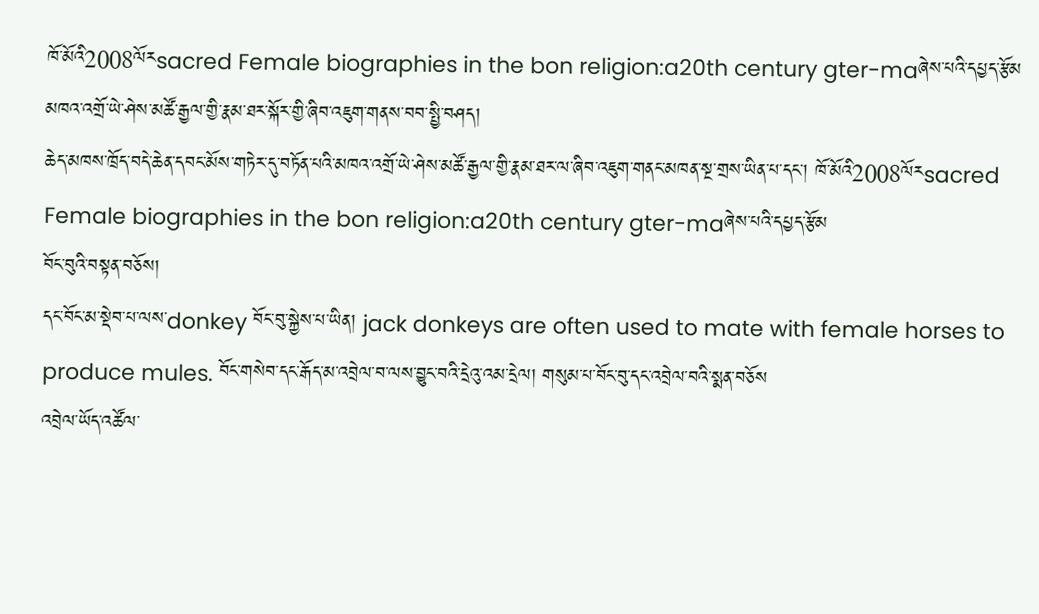ཁོ་མོའི2008ལོརsacred Female biographies in the bon religion:a20th century gter-maཞེས་པའི་དཔྱད་རྩོམ
མཁའ་འགྲོ་ཡེ་ཤེས་མཚོ་རྒྱལ་གྱི་རྣམ་ཐར་སྐོར་གྱི་ཞིབ་འཇུག་གནས་བབ་སྤྱི་བཤད།
ཆེད་མཁས་ཁྲོད་བདེ་ཆེན་དབང་མོས་གཏེར་དུ་བཏོན་པའི་མཁའ་འགྲོ་ཡེ་ཤེས་མཚོ་རྒྱལ་གྱི་རྣམ་ཐར་ལ་ཞིབ་འཇུག་གནང་མཁན་སྔ་གྲས་ཡིན་པ་དང་། ཁོ་མོའི2008ལོརsacred Female biographies in the bon religion:a20th century gter-maཞེས་པའི་དཔྱད་རྩོམ
བོང་བུའི་བསྟན་བཅོས།
དང་བོང་མ་སྡེབ་པ་ལས་donkey བོང་བུ་སྐྱེས་པ་ཡིན། jack donkeys are often used to mate with female horses to produce mules. བོང་གསེབ་དང་རྒོད་མ་འབྲེལ་བ་ལས་བྱུང་བའི་དྲེའུ་འམ་དྲེལ། གསུམ་པ་བོང་བུ་དང་འབྲེལ་བའི་སྨན་བཅོས
འབྲེལ་ཡོད་འཚོལ་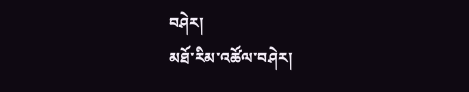བཤེར།
མཐོ་རིམ་འཚོལ་བཤེར།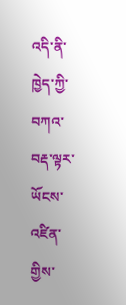འདི་ནི་ཁྱེད་ཀྱི་བཀའ་བརྡ་ལྟར་ཡོངས་འཛིན་གྱིས་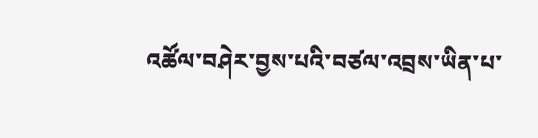འཚོལ་བཤེར་བྱས་པའི་བཙལ་འབྲས་ཡིན་པ་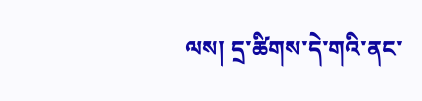ལས། དྲ་ཚིགས་དེ་གའི་ནང་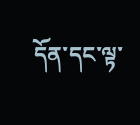དོན་དང་ལྟ་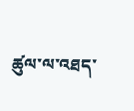ཚུལ་ལ་འཐད་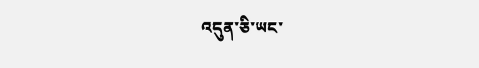འདུན་ཅི་ཡང་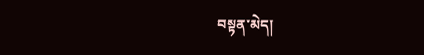བསྟན་མེད།